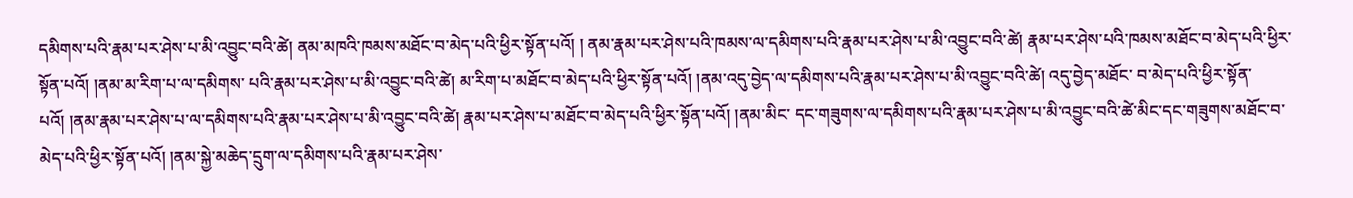དམིགས་པའི་རྣམ་པར་ཤེས་པ་མི་འབྱུང་བའི་ཚེ། ནམ་མཁའི་ཁམས་མཐོང་བ་མེད་པའི་ཕྱིར་སྟོན་པའོ། ། ནམ་རྣམ་པར་ཤེས་པའི་ཁམས་ལ་དམིགས་པའི་རྣམ་པར་ཤེས་པ་མི་འབྱུང་བའི་ཚེ། རྣམ་པར་ཤེས་པའི་ཁམས་མཐོང་བ་མེད་པའི་ཕྱིར་སྟོན་པའོ། །ནམ་མ་རིག་པ་ལ་དམིགས་ པའི་རྣམ་པར་ཤེས་པ་མི་འབྱུང་བའི་ཚེ། མ་རིག་པ་མཐོང་བ་མེད་པའི་ཕྱིར་སྟོན་པའོ། །ནམ་འདུ་བྱེད་ལ་དམིགས་པའི་རྣམ་པར་ཤེས་པ་མི་འབྱུང་བའི་ཚེ། འདུ་བྱེད་མཐོང་ བ་མེད་པའི་ཕྱིར་སྟོན་པའོ། །ནམ་རྣམ་པར་ཤེས་པ་ལ་དམིགས་པའི་རྣམ་པར་ཤེས་པ་མི་འབྱུང་བའི་ཚེ། རྣམ་པར་ཤེས་པ་མཐོང་བ་མེད་པའི་ཕྱིར་སྟོན་པའོ། །ནམ་མིང་ དང་གཟུགས་ལ་དམིགས་པའི་རྣམ་པར་ཤེས་པ་མི་འབྱུང་བའི་ཚེ་མིང་དང་གཟུགས་མཐོང་བ་མེད་པའི་ཕྱིར་སྟོན་པའོ། །ནམ་སྐྱེ་མཆེད་དྲུག་ལ་དམིགས་པའི་རྣམ་པར་ཤེས་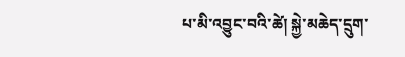པ་མི་འབྱུང་བའི་ཚེ། སྐྱེ་མཆེད་དྲུག་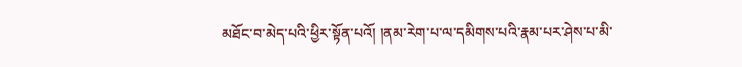མཐོང་བ་མེད་པའི་ཕྱིར་སྟོན་པའོ། །ནམ་རེག་པ་ལ་དམིགས་པའི་རྣམ་པར་ཤེས་པ་མི་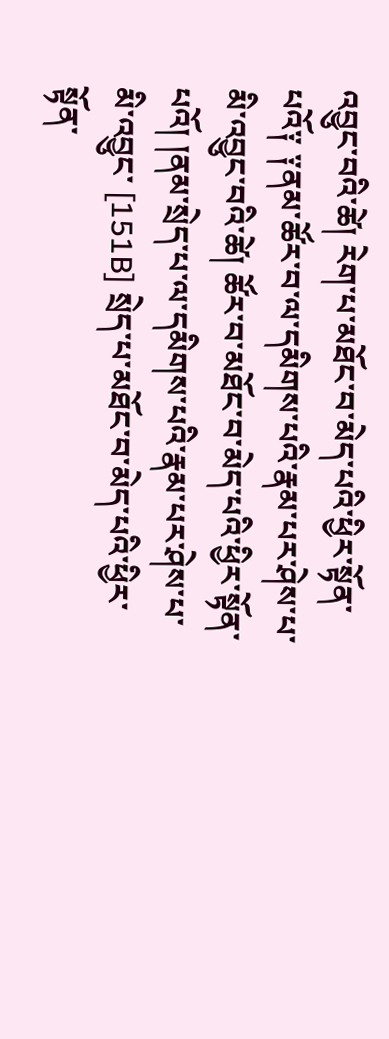འབྱུང་བའི་ཚེ། རེག་པ་མཐོང་བ་མེད་པའི་ཕྱིར་སྟོན་ པའོ༑ ༑ནམ་ཚོར་བ་ལ་དམིགས་པའི་རྣམ་པར་ཤེས་པ་མི་འབྱུང་བའི་ཚེ། ཚོར་བ་མཐོང་བ་མེད་པའི་ཕྱིར་སྟོན་པའོ། །ནམ་སྲེད་པ་ལ་དམིགས་པའི་རྣམ་པར་ཤེས་པ་མི་འབྱུང་ [151B] སྲེད་པ་མཐོང་བ་མེད་པའི་ཕྱིར་སྟོན་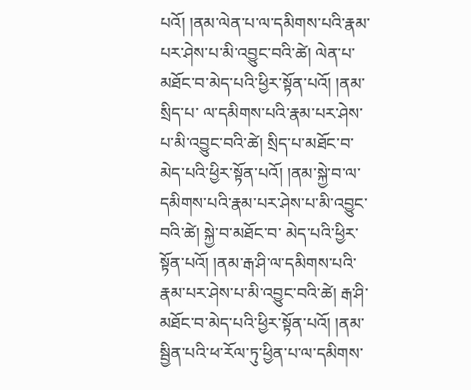པའོ། །ནམ་ལེན་པ་ལ་དམིགས་པའི་རྣམ་པར་ཤེས་པ་མི་འབྱུང་བའི་ཚེ། ལེན་པ་མཐོང་བ་མེད་པའི་ཕྱིར་སྟོན་པའོ། །ནམ་སྲིད་པ་ ལ་དམིགས་པའི་རྣམ་པར་ཤེས་པ་མི་འབྱུང་བའི་ཚེ། སྲིད་པ་མཐོང་བ་མེད་པའི་ཕྱིར་སྟོན་པའོ། །ནམ་སྐྱེ་བ་ལ་དམིགས་པའི་རྣམ་པར་ཤེས་པ་མི་འབྱུང་བའི་ཚེ། སྐྱེ་བ་མཐོང་བ་ མེད་པའི་ཕྱིར་སྟོན་པའོ། །ནམ་རྒ་ཤི་ལ་དམིགས་པའི་རྣམ་པར་ཤེས་པ་མི་འབྱུང་བའི་ཚེ། རྒ་ཤི་མཐོང་བ་མེད་པའི་ཕྱིར་སྟོན་པའོ། །ནམ་སྦྱིན་པའི་ཕ་རོལ་ཏུ་ཕྱིན་པ་ལ་དམིགས་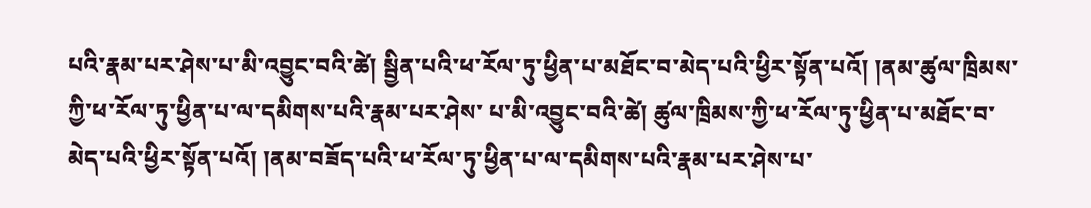པའི་རྣམ་པར་ཤེས་པ་མི་འབྱུང་བའི་ཚེ། སྦྱིན་པའི་ཕ་རོལ་ཏུ་ཕྱིན་པ་མཐོང་བ་མེད་པའི་ཕྱིར་སྟོན་པའོ། །ནམ་ཚུལ་ཁྲིམས་ཀྱི་ཕ་རོལ་ཏུ་ཕྱིན་པ་ལ་དམིགས་པའི་རྣམ་པར་ཤེས་ པ་མི་འབྱུང་བའི་ཚེ། ཚུལ་ཁྲིམས་ཀྱི་ཕ་རོལ་ཏུ་ཕྱིན་པ་མཐོང་བ་མེད་པའི་ཕྱིར་སྟོན་པའོ། །ནམ་བཟོད་པའི་ཕ་རོལ་ཏུ་ཕྱིན་པ་ལ་དམིགས་པའི་རྣམ་པར་ཤེས་པ་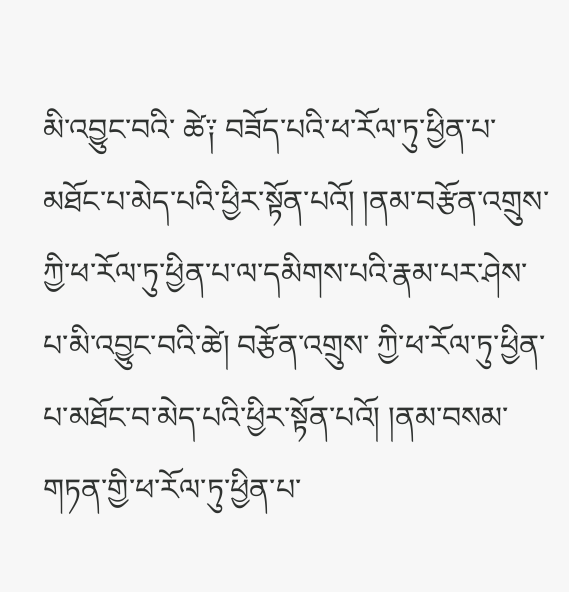མི་འབྱུང་བའི་ ཚེ༑ བཟོད་པའི་ཕ་རོལ་ཏུ་ཕྱིན་པ་མཐོང་པ་མེད་པའི་ཕྱིར་སྟོན་པའོ། །ནམ་བརྩོན་འགྲུས་ཀྱི་ཕ་རོལ་ཏུ་ཕྱིན་པ་ལ་དམིགས་པའི་རྣམ་པར་ཤེས་པ་མི་འབྱུང་བའི་ཚེ། བརྩོན་འགྲུས་ ཀྱི་ཕ་རོལ་ཏུ་ཕྱིན་པ་མཐོང་བ་མེད་པའི་ཕྱིར་སྟོན་པའོ། །ནམ་བསམ་གཏན་གྱི་ཕ་རོལ་ཏུ་ཕྱིན་པ་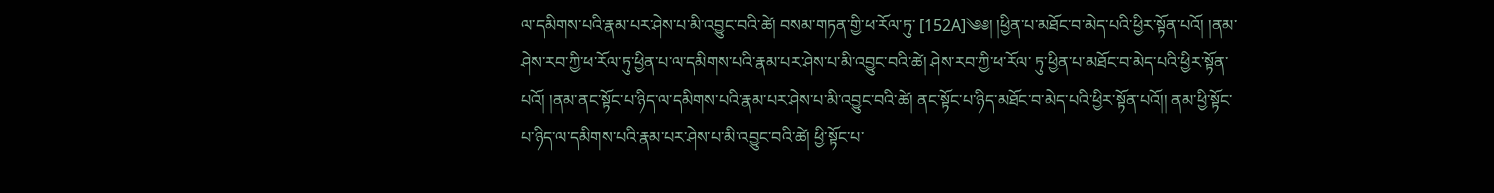ལ་དམིགས་པའི་རྣམ་པར་ཤེས་པ་མི་འབྱུང་བའི་ཚེ། བསམ་གཏན་གྱི་ཕ་རོལ་ཏུ་ [152A]༄༅། །ཕྱིན་པ་མཐོང་བ་མེད་པའི་ཕྱིར་སྟོན་པའོ། །ནམ་ཤེས་རབ་ཀྱི་ཕ་རོལ་ཏུ་ཕྱིན་པ་ལ་དམིགས་པའི་རྣམ་པར་ཤེས་པ་མི་འབྱུང་བའི་ཚེ། ཤེས་རབ་ཀྱི་ཕ་རོལ་ ཏུ་ཕྱིན་པ་མཐོང་བ་མེད་པའི་ཕྱིར་སྟོན་པའོ། །ནམ་ནང་སྟོང་པ་ཉིད་ལ་དམིགས་པའི་རྣམ་པར་ཤེས་པ་མི་འབྱུང་བའི་ཚེ། ནང་སྟོང་པ་ཉིད་མཐོང་བ་མེད་པའི་ཕྱིར་སྟོན་པའོ།། ནམ་ཕྱི་སྟོང་པ་ཉིད་ལ་དམིགས་པའི་རྣམ་པར་ཤེས་པ་མི་འབྱུང་བའི་ཚེ། ཕྱི་སྟོང་པ་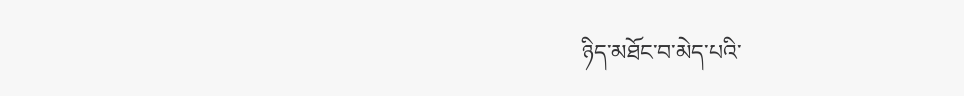ཉིད་མཐོང་བ་མེད་པའི་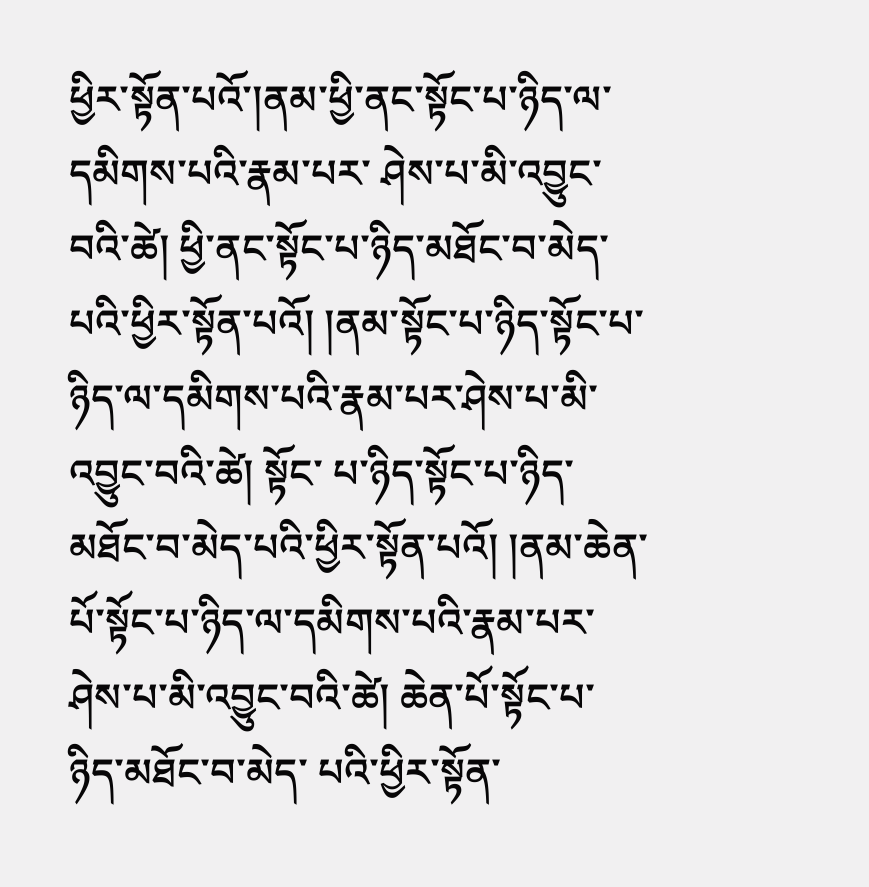ཕྱིར་སྟོན་པའོ་།ནམ་ཕྱི་ནང་སྟོང་པ་ཉིད་ལ་དམིགས་པའི་རྣམ་པར་ ཤེས་པ་མི་འབྱུང་བའི་ཚེ། ཕྱི་ནང་སྟོང་པ་ཉིད་མཐོང་བ་མེད་པའི་ཕྱིར་སྟོན་པའོ། །ནམ་སྟོང་པ་ཉིད་སྟོང་པ་ཉིད་ལ་དམིགས་པའི་རྣམ་པར་ཤེས་པ་མི་འབྱུང་བའི་ཚེ། སྟོང་ པ་ཉིད་སྟོང་པ་ཉིད་མཐོང་བ་མེད་པའི་ཕྱིར་སྟོན་པའོ། །ནམ་ཆེན་པོ་སྟོང་པ་ཉིད་ལ་དམིགས་པའི་རྣམ་པར་ཤེས་པ་མི་འབྱུང་བའི་ཚེ། ཆེན་པོ་སྟོང་པ་ཉིད་མཐོང་བ་མེད་ པའི་ཕྱིར་སྟོན་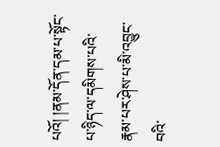པའོ། །ནམ་དོན་དམ་པ་སྟོང་པ་ཉིད་ལ་དམིགས་པའི་རྣམ་པར་ཤེས་པ་མི་འབྱུང་བའི་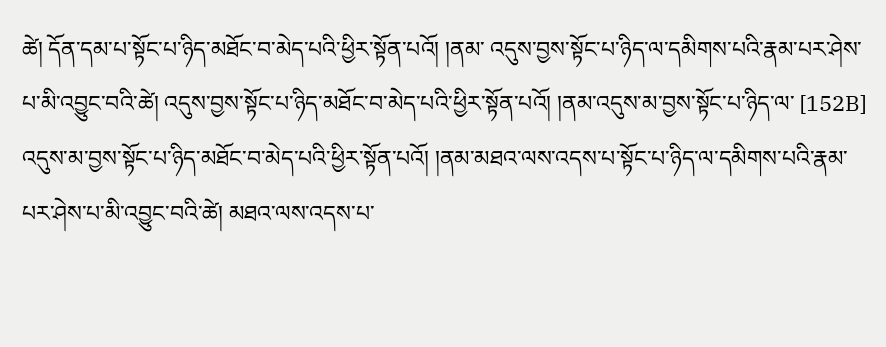ཚེ། དོན་དམ་པ་སྟོང་པ་ཉིད་མཐོང་བ་མེད་པའི་ཕྱིར་སྟོན་པའོ། །ནམ་ འདུས་བྱས་སྟོང་པ་ཉིད་ལ་དམིགས་པའི་རྣམ་པར་ཤེས་པ་མི་འབྱུང་བའི་ཚེ། འདུས་བྱས་སྟོང་པ་ཉིད་མཐོང་བ་མེད་པའི་ཕྱིར་སྟོན་པའོ། །ནམ་འདུས་མ་བྱས་སྟོང་པ་ཉིད་ལ་ [152B] འདུས་མ་བྱས་སྟོང་པ་ཉིད་མཐོང་བ་མེད་པའི་ཕྱིར་སྟོན་པའོ། །ནམ་མཐའ་ལས་འདས་པ་སྟོང་པ་ཉིད་ལ་དམིགས་པའི་རྣམ་ པར་ཤེས་པ་མི་འབྱུང་བའི་ཚེ། མཐའ་ལས་འདས་པ་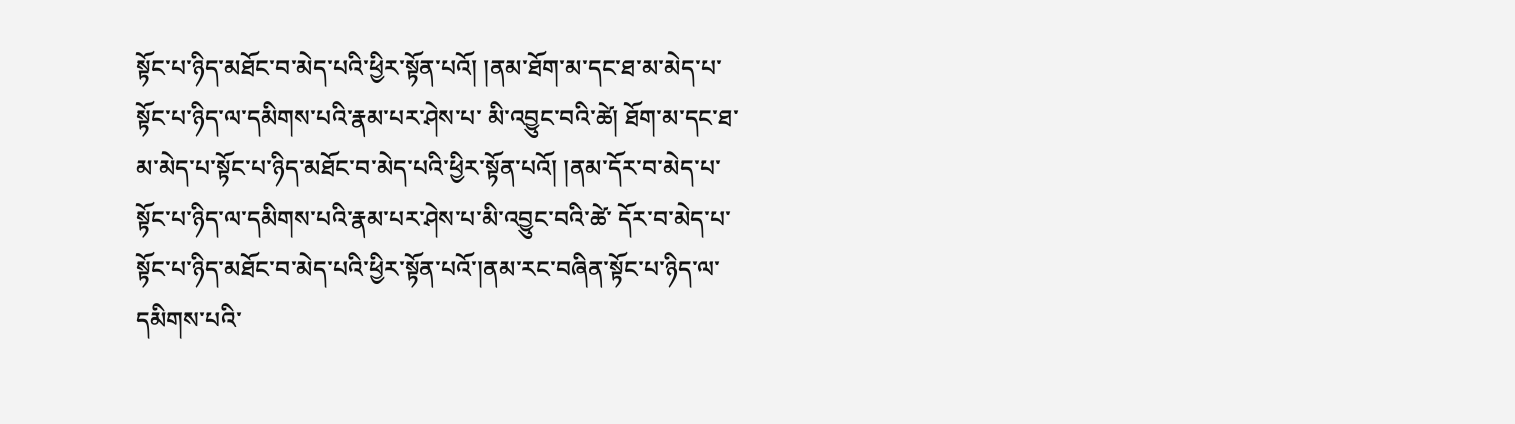སྟོང་པ་ཉིད་མཐོང་བ་མེད་པའི་ཕྱིར་སྟོན་པའོ། །ནམ་ཐོག་མ་དང་ཐ་མ་མེད་པ་སྟོང་པ་ཉིད་ལ་དམིགས་པའི་རྣམ་པར་ཤེས་པ་ མི་འབྱུང་བའི་ཚེ། ཐོག་མ་དང་ཐ་མ་མེད་པ་སྟོང་པ་ཉིད་མཐོང་བ་མེད་པའི་ཕྱིར་སྟོན་པའོ། །ནམ་དོར་བ་མེད་པ་སྟོང་པ་ཉིད་ལ་དམིགས་པའི་རྣམ་པར་ཤེས་པ་མི་འབྱུང་བའི་ཚེ་ དོར་བ་མེད་པ་སྟོང་པ་ཉིད་མཐོང་བ་མེད་པའི་ཕྱིར་སྟོན་པའོ་།ནམ་རང་བཞིན་སྟོང་པ་ཉིད་ལ་དམིགས་པའི་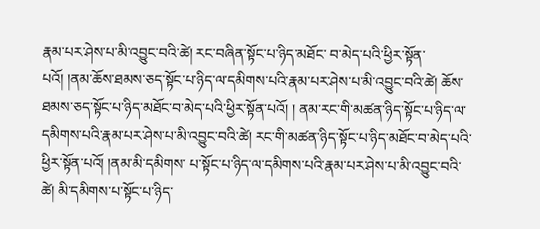རྣམ་པར་ཤེས་པ་མི་འབྱུང་བའི་ཚེ། རང་བཞིན་སྟོང་པ་ཉིད་མཐོང་ བ་མེད་པའི་ཕྱིར་སྟོན་པའོ། །ནམ་ཆོས་ཐམས་ཅད་སྟོང་པ་ཉིད་ལ་དམིགས་པའི་རྣམ་པར་ཤེས་པ་མི་འབྱུང་བའི་ཚེ། ཆོས་ཐམས་ཅད་སྟོང་པ་ཉིད་མཐོང་བ་མེད་པའི་ཕྱིར་སྟོན་པའོ། ། ནམ་རང་གི་མཚན་ཉིད་སྟོང་པ་ཉིད་ལ་དམིགས་པའི་རྣམ་པར་ཤེས་པ་མི་འབྱུང་བའི་ཚེ། རང་གི་མཚན་ཉིད་སྟོང་པ་ཉིད་མཐོང་བ་མེད་པའི་ཕྱིར་སྟོན་པའོ། །ནམ་མི་དམིགས་ པ་སྟོང་པ་ཉིད་ལ་དམིགས་པའི་རྣམ་པར་ཤེས་པ་མི་འབྱུང་བའི་ཚེ། མི་དམིགས་པ་སྟོང་པ་ཉིད་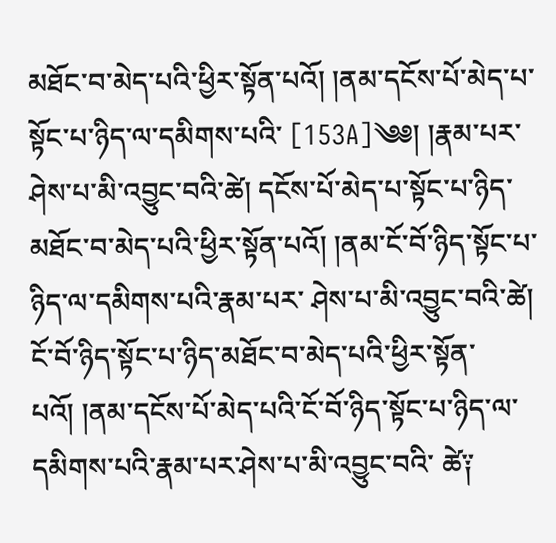མཐོང་བ་མེད་པའི་ཕྱིར་སྟོན་པའོ། །ནམ་དངོས་པོ་མེད་པ་སྟོང་པ་ཉིད་ལ་དམིགས་པའི་ [153A]༄༅། །རྣམ་པར་ཤེས་པ་མི་འབྱུང་བའི་ཚེ། དངོས་པོ་མེད་པ་སྟོང་པ་ཉིད་མཐོང་བ་མེད་པའི་ཕྱིར་སྟོན་པའོ། །ནམ་ངོ་བོ་ཉིད་སྟོང་པ་ཉིད་ལ་དམིགས་པའི་རྣམ་པར་ ཤེས་པ་མི་འབྱུང་བའི་ཚེ། ངོ་བོ་ཉིད་སྟོང་པ་ཉིད་མཐོང་བ་མེད་པའི་ཕྱིར་སྟོན་པའོ། །ནམ་དངོས་པོ་མེད་པའི་ངོ་བོ་ཉིད་སྟོང་པ་ཉིད་ལ་དམིགས་པའི་རྣམ་པར་ཤེས་པ་མི་འབྱུང་བའི་ ཚེ༑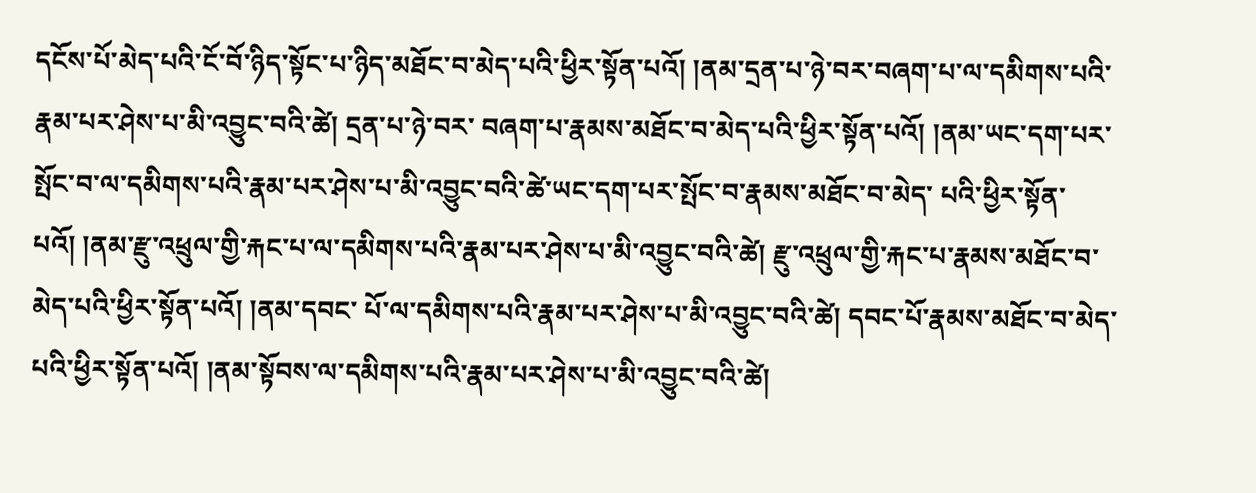དངོས་པོ་མེད་པའི་ངོ་བོ་ཉིད་སྟོང་པ་ཉིད་མཐོང་བ་མེད་པའི་ཕྱིར་སྟོན་པའོ། །ནམ་དྲན་པ་ཉེ་བར་བཞག་པ་ལ་དམིགས་པའི་རྣམ་པར་ཤེས་པ་མི་འབྱུང་བའི་ཚེ། དྲན་པ་ཉེ་བར་ བཞག་པ་རྣམས་མཐོང་བ་མེད་པའི་ཕྱིར་སྟོན་པའོ། །ནམ་ཡང་དག་པར་སྤོང་བ་ལ་དམིགས་པའི་རྣམ་པར་ཤེས་པ་མི་འབྱུང་བའི་ཚེ་ཡང་དག་པར་སྤོང་བ་རྣམས་མཐོང་བ་མེད་ པའི་ཕྱིར་སྟོན་པའོ། །ནམ་རྫུ་འཕྲུལ་གྱི་རྐང་པ་ལ་དམིགས་པའི་རྣམ་པར་ཤེས་པ་མི་འབྱུང་བའི་ཚེ། རྫུ་འཕྲུལ་གྱི་རྐང་པ་རྣམས་མཐོང་བ་མེད་པའི་ཕྱིར་སྟོན་པའོ། །ནམ་དབང་ པོ་ལ་དམིགས་པའི་རྣམ་པར་ཤེས་པ་མི་འབྱུང་བའི་ཚེ། དབང་པོ་རྣམས་མཐོང་བ་མེད་པའི་ཕྱིར་སྟོན་པའོ། །ནམ་སྟོབས་ལ་དམིགས་པའི་རྣམ་པར་ཤེས་པ་མི་འབྱུང་བའི་ཚེ།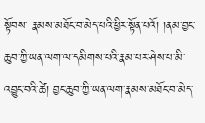སྟོབས་ རྣམས་མཐོང་བ་མེད་པའི་ཕྱིར་སྟོན་པའོ། །ནམ་བྱང་ཆུབ་ཀྱི་ཡན་ལག་ལ་དམིགས་པའི་རྣམ་པར་ཤེས་པ་མི་འབྱུང་བའི་ཚེ། བྱང་ཆུབ་ཀྱི་ཡན་ལག་རྣམས་མཐོང་བ་མེད་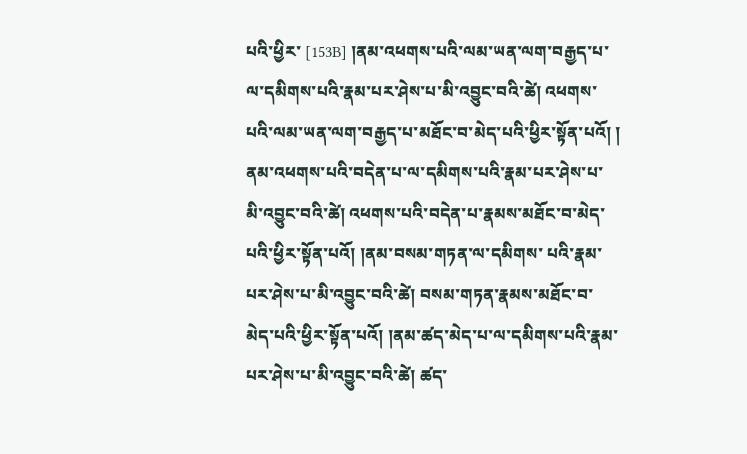པའི་ཕྱིར་ [153B] །ནམ་འཕགས་པའི་ལམ་ཡན་ལག་བརྒྱད་པ་ལ་དམིགས་པའི་རྣམ་པར་ཤེས་པ་མི་འབྱུང་བའི་ཚེ། འཕགས་པའི་ལམ་ཡན་ལག་བརྒྱད་པ་མཐོང་བ་མེད་པའི་ཕྱིར་སྟོན་པའོ། ། ནམ་འཕགས་པའི་བདེན་པ་ལ་དམིགས་པའི་རྣམ་པར་ཤེས་པ་མི་འབྱུང་བའི་ཚེ། འཕགས་པའི་བདེན་པ་རྣམས་མཐོང་བ་མེད་པའི་ཕྱིར་སྟོན་པའོ། །ནམ་བསམ་གཏན་ལ་དམིགས་ པའི་རྣམ་པར་ཤེས་པ་མི་འབྱུང་བའི་ཚེ། བསམ་གཏན་རྣམས་མཐོང་བ་མེད་པའི་ཕྱིར་སྟོན་པའོ། །ནམ་ཚད་མེད་པ་ལ་དམིགས་པའི་རྣམ་པར་ཤེས་པ་མི་འབྱུང་བའི་ཚེ། ཚད་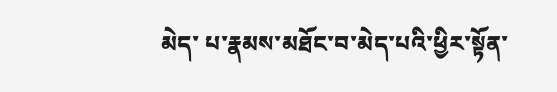མེད་ པ་རྣམས་མཐོང་བ་མེད་པའི་ཕྱིར་སྟོན་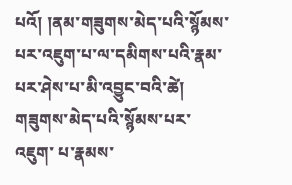པའོ། །ནམ་གཟུགས་མེད་པའི་སྙོམས་པར་འཇུག་པ་ལ་དམིགས་པའི་རྣམ་པར་ཤེས་པ་མི་འབྱུང་བའི་ཚེ། གཟུགས་མེད་པའི་སྙོམས་པར་འཇུག་ པ་རྣམས་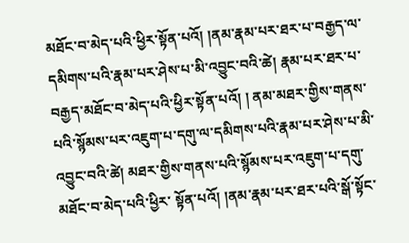མཐོང་བ་མེད་པའི་ཕྱིར་སྟོན་པའོ། །ནམ་རྣམ་པར་ཐར་པ་བརྒྱད་ལ་དམིགས་པའི་རྣམ་པར་ཤེས་པ་མི་འབྱུང་བའི་ཚེ། རྣམ་པར་ཐར་པ་བརྒྱད་མཐོང་བ་མེད་པའི་ཕྱིར་སྟོན་པའོ། ། ནམ་མཐར་གྱིས་གནས་པའི་སྙོམས་པར་འཇུག་པ་དགུ་ལ་དམིགས་པའི་རྣམ་པར་ཤེས་པ་མི་འབྱུང་བའི་ཚེ། མཐར་གྱིས་གནས་པའི་སྙོམས་པར་འཇུག་པ་དགུ་མཐོང་བ་མེད་པའི་ཕྱིར་ སྟོན་པའོ། །ནམ་རྣམ་པར་ཐར་པའི་སྒོ་སྟོང་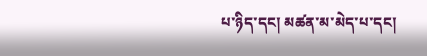པ་ཉིད་དང། མཚན་མ་མེད་པ་དང།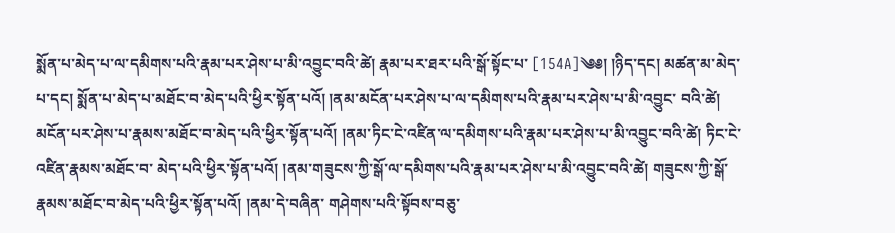སྨོན་པ་མེད་པ་ལ་དམིགས་པའི་རྣམ་པར་ཤེས་པ་མི་འབྱུང་བའི་ཚེ། རྣམ་པར་ཐར་པའི་སྒོ་སྟོང་པ་ [154A]༄༅། །ཉིད་དང། མཚན་མ་མེད་པ་དང། སྨོན་པ་མེད་པ་མཐོང་བ་མེད་པའི་ཕྱིར་སྟོན་པའོ། །ནམ་མངོན་པར་ཤེས་པ་ལ་དམིགས་པའི་རྣམ་པར་ཤེས་པ་མི་འབྱུང་ བའི་ཚེ། མངོན་པར་ཤེས་པ་རྣམས་མཐོང་བ་མེད་པའི་ཕྱིར་སྟོན་པའོ། །ནམ་ཏིང་ངེ་འཛིན་ལ་དམིགས་པའི་རྣམ་པར་ཤེས་པ་མི་འབྱུང་བའི་ཚེ། ཏིང་ངེ་འཛིན་རྣམས་མཐོང་བ་ མེད་པའི་ཕྱིར་སྟོན་པའོ། །ནམ་གཟུངས་ཀྱི་སྒོ་ལ་དམིགས་པའི་རྣམ་པར་ཤེས་པ་མི་འབྱུང་བའི་ཚེ། གཟུངས་ཀྱི་སྒོ་རྣམས་མཐོང་བ་མེད་པའི་ཕྱིར་སྟོན་པའོ། །ནམ་དེ་བཞིན་ གཤེགས་པའི་སྟོབས་བཅུ་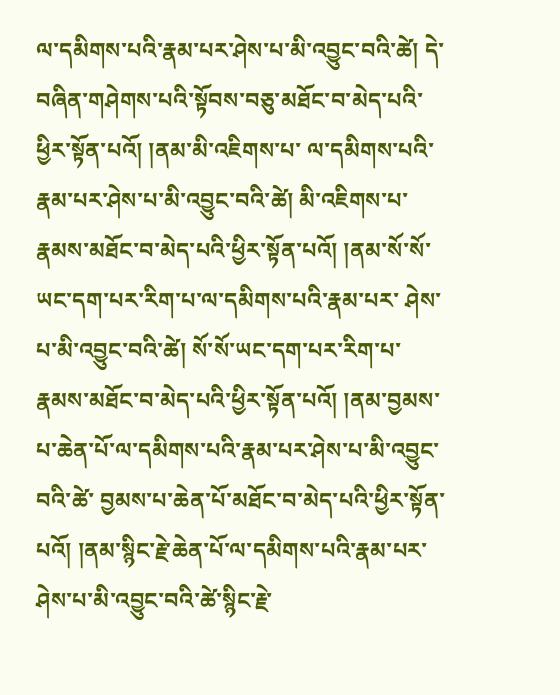ལ་དམིགས་པའི་རྣམ་པར་ཤེས་པ་མི་འབྱུང་བའི་ཚེ། དེ་བཞིན་གཤེགས་པའི་སྟོབས་བཅུ་མཐོང་བ་མེད་པའི་ཕྱིར་སྟོན་པའོ། །ནམ་མི་འཇིགས་པ་ ལ་དམིགས་པའི་རྣམ་པར་ཤེས་པ་མི་འབྱུང་བའི་ཚེ། མི་འཇིགས་པ་རྣམས་མཐོང་བ་མེད་པའི་ཕྱིར་སྟོན་པའོ། །ནམ་སོ་སོ་ཡང་དག་པར་རིག་པ་ལ་དམིགས་པའི་རྣམ་པར་ ཤེས་པ་མི་འབྱུང་བའི་ཚེ། སོ་སོ་ཡང་དག་པར་རིག་པ་རྣམས་མཐོང་བ་མེད་པའི་ཕྱིར་སྟོན་པའོ། །ནམ་བྱམས་པ་ཆེན་པོ་ལ་དམིགས་པའི་རྣམ་པར་ཤེས་པ་མི་འབྱུང་བའི་ཚེ་ བྱམས་པ་ཆེན་པོ་མཐོང་བ་མེད་པའི་ཕྱིར་སྟོན་པའོ། །ནམ་སྙིང་རྗེ་ཆེན་པོ་ལ་དམིགས་པའི་རྣམ་པར་ཤེས་པ་མི་འབྱུང་བའི་ཚེ་སྙིང་རྗེ་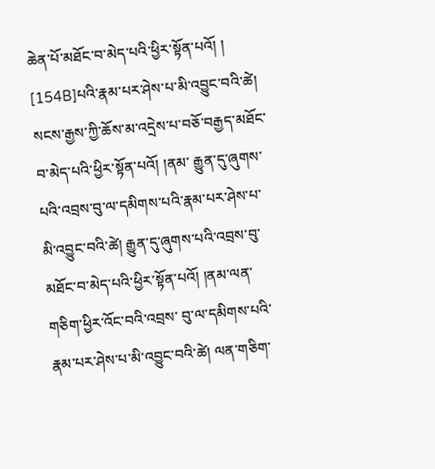ཆེན་པོ་མཐོང་བ་མེད་པའི་ཕྱིར་སྟོན་པའོ། ། [154B]པའི་རྣམ་པར་ཤེས་པ་མི་འབྱུང་བའི་ཚེ། སངས་རྒྱས་ཀྱི་ཆོས་མ་འདྲེས་པ་བཅོ་བརྒྱད་མཐོང་བ་མེད་པའི་ཕྱིར་སྟོན་པའོ། །ནམ་ རྒྱུན་དུ་ཞུགས་པའི་འབྲས་བུ་ལ་དམིགས་པའི་རྣམ་པར་ཤེས་པ་མི་འབྱུང་བའི་ཚེ། རྒྱུན་དུ་ཞུགས་པའི་འབྲས་བུ་མཐོང་བ་མེད་པའི་ཕྱིར་སྟོན་པའོ། །ནམ་ལན་གཅིག་ཕྱིར་འོང་བའི་འབྲས་ བུ་ལ་དམིགས་པའི་རྣམ་པར་ཤེས་པ་མི་འབྱུང་བའི་ཚེ། ལན་གཅིག་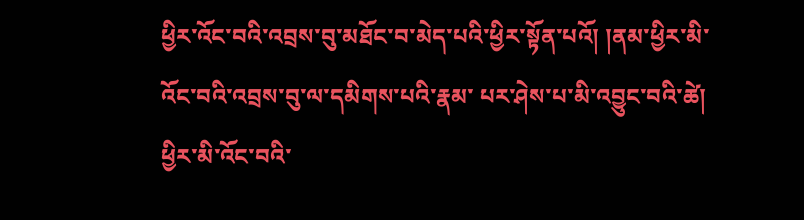ཕྱིར་འོང་བའི་འབྲས་བུ་མཐོང་བ་མེད་པའི་ཕྱིར་སྟོན་པའོ། །ནམ་ཕྱིར་མི་འོང་བའི་འབྲས་བུ་ལ་དམིགས་པའི་རྣམ་ པར་ཤེས་པ་མི་འབྱུང་བའི་ཚེ། ཕྱིར་མི་འོང་བའི་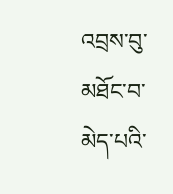འབྲས་བུ་མཐོང་བ་མེད་པའི་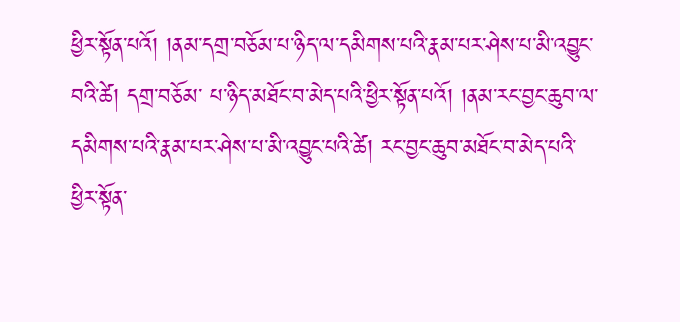ཕྱིར་སྟོན་པའོ། །ནམ་དགྲ་བཅོམ་པ་ཉིད་ལ་དམིགས་པའི་རྣམ་པར་ཤེས་པ་མི་འབྱུང་བའི་ཚེ། དགྲ་བཅོམ་ པ་ཉིད་མཐོང་བ་མེད་པའི་ཕྱིར་སྟོན་པའོ། །ནམ་རང་བྱང་ཆུབ་ལ་དམིགས་པའི་རྣམ་པར་ཤེས་པ་མི་འབྱུང་པའི་ཚེ། རང་བྱང་ཆུབ་མཐོང་བ་མེད་པའི་ཕྱིར་སྟོན་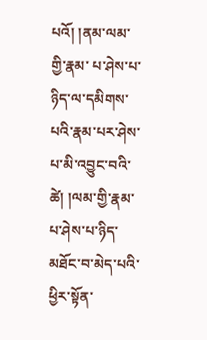པའོ། །ནམ་ལམ་གྱི་རྣམ་ པ་ཤེས་པ་ཉིད་ལ་དམིགས་པའི་རྣམ་པར་ཤེས་པ་མི་འབྱུང་བའི་ཚེ། །ལམ་གྱི་རྣམ་པ་ཤེས་པ་ཉིད་མཐོང་བ་མེད་པའི་ཕྱིར་སྟོན་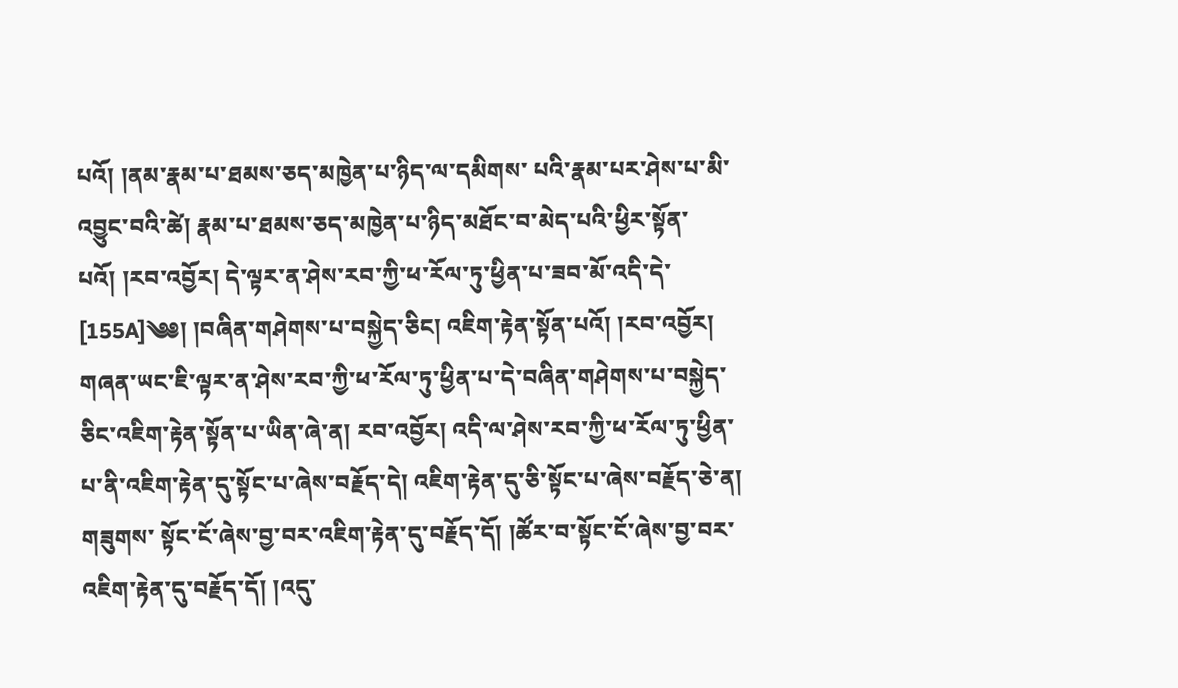པའོ། །ནམ་རྣམ་པ་ཐམས་ཅད་མཁྱེན་པ་ཉིད་ལ་དམིགས་ པའི་རྣམ་པར་ཤེས་པ་མི་འབྱུང་བའི་ཚེ། རྣམ་པ་ཐམས་ཅད་མཁྱེན་པ་ཉིད་མཐོང་བ་མེད་པའི་ཕྱིར་སྟོན་པའོ། །རབ་འབྱོར། དེ་ལྟར་ན་ཤེས་རབ་ཀྱི་ཕ་རོལ་ཏུ་ཕྱིན་པ་ཟབ་མོ་འདི་དེ་ [155A]༄༅། །བཞིན་གཤེགས་པ་བསྐྱེད་ཅིང། འཇིག་རྟེན་སྟོན་པའོ། །རབ་འབྱོར། གཞན་ཡང་ཇི་ལྟར་ན་ཤེས་རབ་ཀྱི་ཕ་རོལ་ཏུ་ཕྱིན་པ་དེ་བཞིན་གཤེགས་པ་བསྐྱེད་ ཅིང་འཇིག་རྟེན་སྟོན་པ་ཡིན་ཞེ་ན། རབ་འབྱོར། འདི་ལ་ཤེས་རབ་ཀྱི་ཕ་རོལ་ཏུ་ཕྱིན་པ་ནི་འཇིག་རྟེན་དུ་སྟོང་པ་ཞེས་བརྗོད་དེ། འཇིག་རྟེན་དུ་ཅི་སྟོང་པ་ཞེས་བརྗོད་ཅེ་ན། གཟུགས་ སྟོང་ངོ་ཞེས་བྱ་བར་འཇིག་རྟེན་དུ་བརྗོད་དོ། །ཚོར་བ་སྟོང་ངོ་ཞེས་བྱ་བར་འཇིག་རྟེན་དུ་བརྗོད་དོ། །འདུ་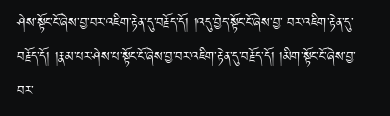ཤེས་སྟོང་ངོ་ཞེས་བྱ་བར་འཇིག་རྟེན་དུ་བརྗོད་དོ། །འདུ་བྱེད་སྟོང་ངོ་ཞེས་བྱ་ བར་འཇིག་རྟེན་དུ་བརྗོད་དོ། །རྣམ་པར་ཤེས་པ་སྟོང་ངོ་ཞེས་བྱ་བར་འཇིག་རྟེན་དུ་བརྗོད་དོ། །མིག་སྟོང་ངོ་ཞེས་བྱ་བར་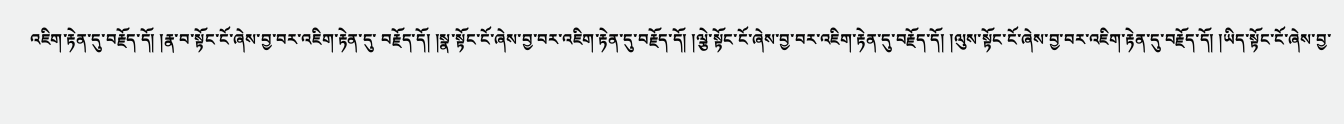འཇིག་རྟེན་དུ་བརྗོད་དོ། །རྣ་བ་སྟོང་ངོ་ཞེས་བྱ་བར་འཇིག་རྟེན་དུ་ བརྗོད་དོ། །སྣ་སྟོང་ངོ་ཞེས་བྱ་བར་འཇིག་རྟེན་དུ་བརྗོད་དོ། །ལྕེ་སྟོང་ངོ་ཞེས་བྱ་བར་འཇིག་རྟེན་དུ་བརྗོད་དོ། །ལུས་སྟོང་ངོ་ཞེས་བྱ་བར་འཇིག་རྟེན་དུ་བརྗོད་དོ། །ཡིད་སྟོང་ངོ་ཞེས་བྱ་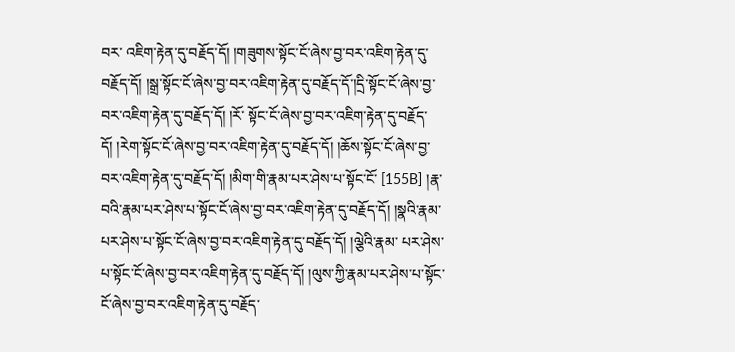བར་ འཇིག་རྟེན་དུ་བརྗོད་དོ། །གཟུགས་སྟོང་ངོ་ཞེས་བྱ་བར་འཇིག་རྟེན་དུ་བརྗོད་དོ། །སྒྲ་སྟོང་ངོ་ཞེས་བྱ་བར་འཇིག་རྟེན་དུ་བརྗོད་དོ་།དྲི་སྟོང་ངོ་ཞེས་བྱ་བར་འཇིག་རྟེན་དུ་བརྗོད་དོ། །རོ་ སྟོང་ངོ་ཞེས་བྱ་བར་འཇིག་རྟེན་དུ་བརྗོད་དོ། །རེག་སྟོང་ངོ་ཞེས་བྱ་བར་འཇིག་རྟེན་དུ་བརྗོད་དོ། །ཆོས་སྟོང་ངོ་ཞེས་བྱ་བར་འཇིག་རྟེན་དུ་བརྗོད་དོ། །མིག་གི་རྣམ་པར་ཤེས་པ་སྟོང་ངོ་ [155B] །རྣ་བའི་རྣམ་པར་ཤེས་པ་སྟོང་ངོ་ཞེས་བྱ་བར་འཇིག་རྟེན་དུ་བརྗོད་དོ། །སྣའི་རྣམ་པར་ཤེས་པ་སྟོང་ངོ་ཞེས་བྱ་བར་འཇིག་རྟེན་དུ་བརྗོད་དོ། །ལྕེའི་རྣམ་ པར་ཤེས་པ་སྟོང་ངོ་ཞེས་བྱ་བར་འཇིག་རྟེན་དུ་བརྗོད་དོ། །ལུས་ཀྱི་རྣམ་པར་ཤེས་པ་སྟོང་ངོ་ཞེས་བྱ་བར་འཇིག་རྟེན་དུ་བརྗོད་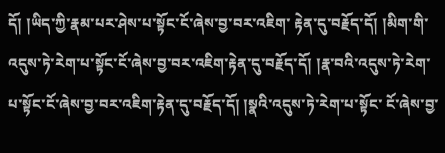དོ། །ཡིད་ཀྱི་རྣམ་པར་ཤེས་པ་སྟོང་ངོ་ཞེས་བྱ་བར་འཇིག་ རྟེན་དུ་བརྗོད་དོ། །མིག་གི་འདུས་ཏེ་རེག་པ་སྟོང་ངོ་ཞེས་བྱ་བར་འཇིག་རྟེན་དུ་བརྗོད་དོ། །རྣ་བའི་འདུས་ཏེ་རེག་པ་སྟོང་ངོ་ཞེས་བྱ་བར་འཇིག་རྟེན་དུ་བརྗོད་དོ། །སྣའི་འདུས་ཏེ་རེག་པ་སྟོང་ ངོ་ཞེས་བྱ་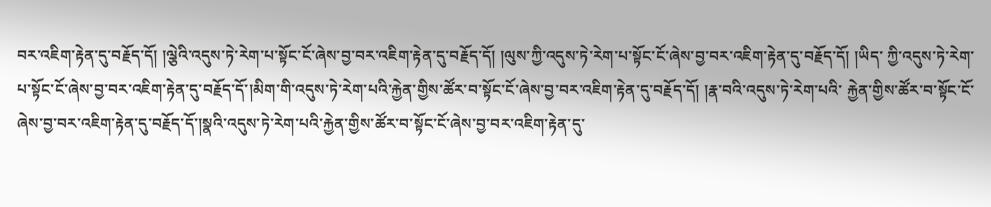བར་འཇིག་རྟེན་དུ་བརྗོད་དོ། །ལྕེའི་འདུས་ཏེ་རེག་པ་སྟོང་ངོ་ཞེས་བྱ་བར་འཇིག་རྟེན་དུ་བརྗོད་དོ། །ལུས་ཀྱི་འདུས་ཏེ་རེག་པ་སྟོང་ངོ་ཞེས་བྱ་བར་འཇིག་རྟེན་དུ་བརྗོད་དོ། །ཡིད་ ཀྱི་འདུས་ཏེ་རེག་པ་སྟོང་ངོ་ཞེས་བྱ་བར་འཇིག་རྟེན་དུ་བརྗོད་དོ་།མིག་གི་འདུས་ཏེ་རེག་པའི་རྐྱེན་གྱིས་ཚོར་བ་སྟོང་ངོ་ཞེས་བྱ་བར་འཇིག་རྟེན་དུ་བརྗོད་དོ། །རྣ་བའི་འདུས་ཏེ་རེག་པའི་ རྐྱེན་གྱིས་ཚོར་བ་སྟོང་ངོ་ཞེས་བྱ་བར་འཇིག་རྟེན་དུ་བརྗོད་དོ་།སྣའི་འདུས་ཏེ་རེག་པའི་རྐྱེན་གྱིས་ཚོར་བ་སྟོང་ངོ་ཞེས་བྱ་བར་འཇིག་རྟེན་དུ་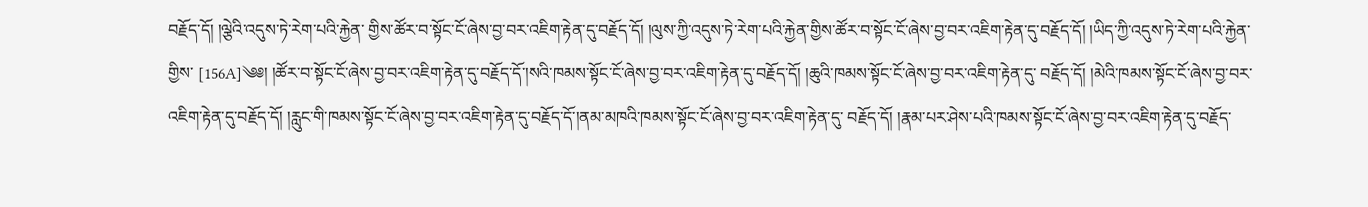བརྗོད་དོ། །ལྕེའི་འདུས་ཏེ་རེག་པའི་རྐྱེན་ གྱིས་ཚོར་བ་སྟོང་ངོ་ཞེས་བྱ་བར་འཇིག་རྟེན་དུ་བརྗོད་དོ། །ལུས་ཀྱི་འདུས་ཏེ་རེག་པའི་རྐྱེན་གྱིས་ཚོར་བ་སྟོང་ངོ་ཞེས་བྱ་བར་འཇིག་རྟེན་དུ་བརྗོད་དོ། །ཡིད་ཀྱི་འདུས་ཏེ་རེག་པའི་རྐྱེན་གྱིས་ [156A]༄༅། །ཚོར་བ་སྟོང་ངོ་ཞེས་བྱ་བར་འཇིག་རྟེན་དུ་བརྗོད་དོ་།སའི་ཁམས་སྟོང་ངོ་ཞེས་བྱ་བར་འཇིག་རྟེན་དུ་བརྗོད་དོ། །ཆུའི་ཁམས་སྟོང་ངོ་ཞེས་བྱ་བར་འཇིག་རྟེན་དུ་ བརྗོད་དོ། །མེའི་ཁམས་སྟོང་ངོ་ཞེས་བྱ་བར་འཇིག་རྟེན་དུ་བརྗོད་དོ། །རླུང་གི་ཁམས་སྟོང་ངོ་ཞེས་བྱ་བར་འཇིག་རྟེན་དུ་བརྗོད་དོ་།ནམ་མཁའི་ཁམས་སྟོང་ངོ་ཞེས་བྱ་བར་འཇིག་རྟེན་དུ་ བརྗོད་དོ། །རྣམ་པར་ཤེས་པའི་ཁམས་སྟོང་ངོ་ཞེས་བྱ་བར་འཇིག་རྟེན་དུ་བརྗོད་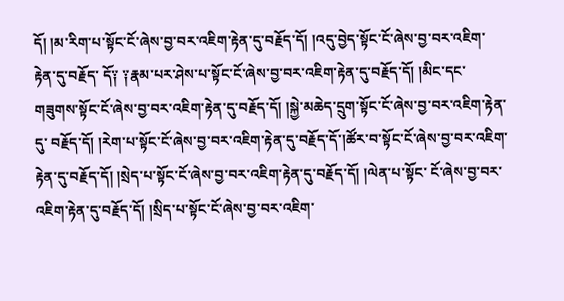དོ། །མ་རིག་པ་སྟོང་ངོ་ཞེས་བྱ་བར་འཇིག་རྟེན་དུ་བརྗོད་དོ། །འདུ་བྱེད་སྟོང་ངོ་ཞེས་བྱ་བར་འཇིག་རྟེན་དུ་བརྗོད་ དོ༑ ༑རྣམ་པར་ཤེས་པ་སྟོང་ངོ་ཞེས་བྱ་བར་འཇིག་རྟེན་དུ་བརྗོད་དོ། །མིང་དང་གཟུགས་སྟོང་ངོ་ཞེས་བྱ་བར་འཇིག་རྟེན་དུ་བརྗོད་དོ། །སྐྱེ་མཆེད་དྲུག་སྟོང་ངོ་ཞེས་བྱ་བར་འཇིག་རྟེན་དུ་ བརྗོད་དོ། །རེག་པ་སྟོང་ངོ་ཞེས་བྱ་བར་འཇིག་རྟེན་དུ་བརྗོད་དོ་།ཚོར་བ་སྟོང་ངོ་ཞེས་བྱ་བར་འཇིག་རྟེན་དུ་བརྗོད་དོ། །སྲེད་པ་སྟོང་ངོ་ཞེས་བྱ་བར་འཇིག་རྟེན་དུ་བརྗོད་དོ། །ལེན་པ་སྟོང་ ངོ་ཞེས་བྱ་བར་འཇིག་རྟེན་དུ་བརྗོད་དོ། །སྲིད་པ་སྟོང་ངོ་ཞེས་བྱ་བར་འཇིག་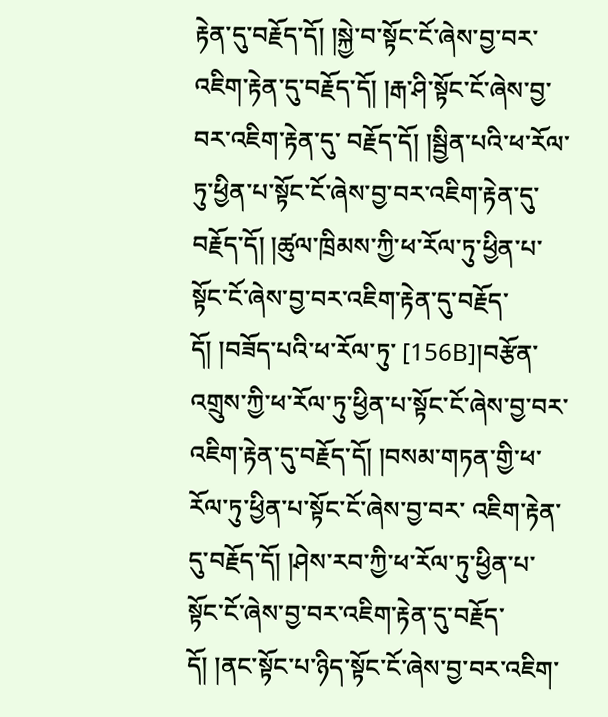རྟེན་དུ་བརྗོད་དོ། །སྐྱེ་བ་སྟོང་ངོ་ཞེས་བྱ་བར་འཇིག་རྟེན་དུ་བརྗོད་དོ། །རྒ་ཤི་སྟོང་ངོ་ཞེས་བྱ་བར་འཇིག་རྟེན་དུ་ བརྗོད་དོ། །སྦྱིན་པའི་ཕ་རོལ་ཏུ་ཕྱིན་པ་སྟོང་ངོ་ཞེས་བྱ་བར་འཇིག་རྟེན་དུ་བརྗོད་དོ། །ཚུལ་ཁྲིམས་ཀྱི་ཕ་རོལ་ཏུ་ཕྱིན་པ་སྟོང་ངོ་ཞེས་བྱ་བར་འཇིག་རྟེན་དུ་བརྗོད་དོ། །བཟོད་པའི་ཕ་རོལ་ཏུ་ [156B]།བརྩོན་འགྲུས་ཀྱི་ཕ་རོལ་ཏུ་ཕྱིན་པ་སྟོང་ངོ་ཞེས་བྱ་བར་འཇིག་རྟེན་དུ་བརྗོད་དོ། །བསམ་གཏན་གྱི་ཕ་རོལ་ཏུ་ཕྱིན་པ་སྟོང་ངོ་ཞེས་བྱ་བར་ འཇིག་རྟེན་དུ་བརྗོད་དོ། །ཤེས་རབ་ཀྱི་ཕ་རོལ་ཏུ་ཕྱིན་པ་སྟོང་ངོ་ཞེས་བྱ་བར་འཇིག་རྟེན་དུ་བརྗོད་དོ། །ནང་སྟོང་པ་ཉིད་སྟོང་ངོ་ཞེས་བྱ་བར་འཇིག་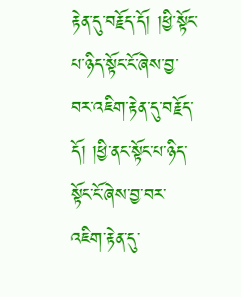རྟེན་དུ་བརྗོད་དོ། །ཕྱི་སྟོང་པ་ཉིད་སྟོང་ངོ་ཞེས་བྱ་ བར་འཇིག་རྟེན་དུ་བརྗོད་དོ། །ཕྱི་ནང་སྟོང་པ་ཉིད་སྟོང་ངོ་ཞེས་བྱ་བར་འཇིག་རྟེན་དུ་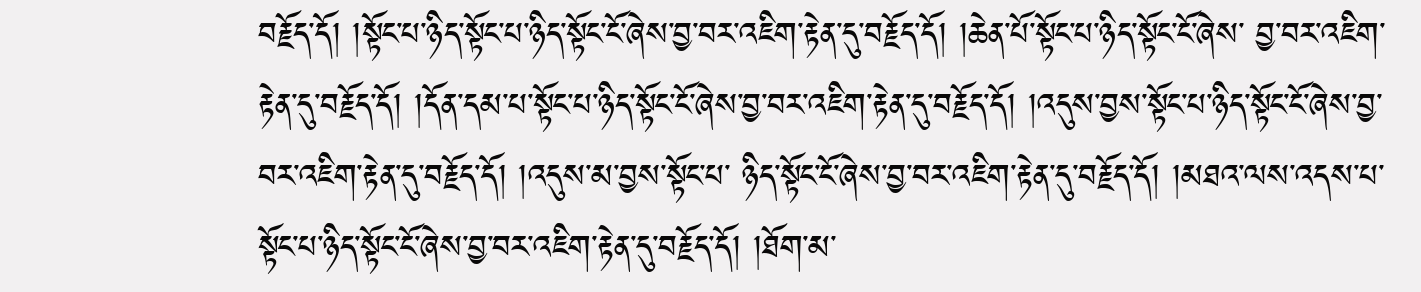བརྗོད་དོ། །སྟོང་པ་ཉིད་སྟོང་པ་ཉིད་སྟོང་ངོ་ཞེས་བྱ་བར་འཇིག་རྟེན་དུ་བརྗོད་དོ། །ཆེན་པོ་སྟོང་པ་ཉིད་སྟོང་ངོ་ཞེས་ བྱ་བར་འཇིག་རྟེན་དུ་བརྗོད་དོ། །དོན་དམ་པ་སྟོང་པ་ཉིད་སྟོང་ངོ་ཞེས་བྱ་བར་འཇིག་རྟེན་དུ་བརྗོད་དོ། །འདུས་བྱས་སྟོང་པ་ཉིད་སྟོང་ངོ་ཞེས་བྱ་བར་འཇིག་རྟེན་དུ་བརྗོད་དོ། །འདུས་མ་བྱས་སྟོང་པ་ ཉིད་སྟོང་ངོ་ཞེས་བྱ་བར་འཇིག་རྟེན་དུ་བརྗོད་དོ། །མཐའ་ལས་འདས་པ་སྟོང་པ་ཉིད་སྟོང་ངོ་ཞེས་བྱ་བར་འཇིག་རྟེན་དུ་བརྗོད་དོ། །ཐོག་མ་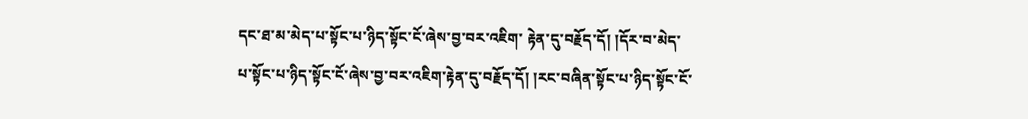དང་ཐ་མ་མེད་པ་སྟོང་པ་ཉིད་སྟོང་ངོ་ཞེས་བྱ་བར་འཇིག་ རྟེན་དུ་བརྗོད་དོ། །དོར་བ་མེད་པ་སྟོང་པ་ཉིད་སྟོང་ངོ་ཞེས་བྱ་བར་འཇིག་རྟེན་དུ་བརྗོད་དོ། །རང་བཞིན་སྟོང་པ་ཉིད་སྟོང་ངོ་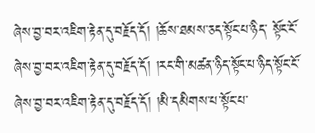ཞེས་བྱ་བར་འཇིག་རྟེན་དུ་བརྗོད་དོ། །ཆོས་ཐམས་ཅད་སྟོང་པ་ཉིད་ སྟོང་ངོ་ཞེས་བྱ་བར་འཇིག་རྟེན་དུ་བརྗོད་དོ། །རང་གི་མཚན་ཉིད་སྟོང་པ་ཉིད་སྟོང་ངོ་ཞེས་བྱ་བར་འཇིག་རྟེན་དུ་བརྗོད་དོ། །མི་དམིགས་པ་སྟོང་པ་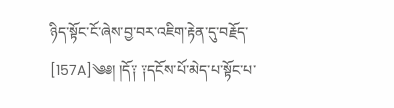ཉིད་སྟོང་ངོ་ཞེས་བྱ་བར་འཇིག་རྟེན་དུ་བརྗོད་ [157A]༄༅། །དོ༑ ༑དངོས་པོ་མེད་པ་སྟོང་པ་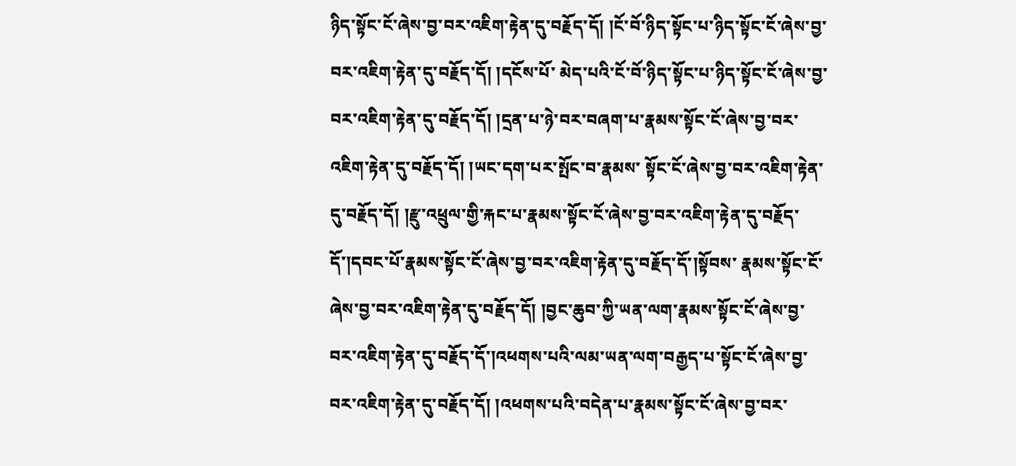ཉིད་སྟོང་ངོ་ཞེས་བྱ་བར་འཇིག་རྟེན་དུ་བརྗོད་དོ། །ངོ་བོ་ཉིད་སྟོང་པ་ཉིད་སྟོང་ངོ་ཞེས་བྱ་བར་འཇིག་རྟེན་དུ་བརྗོད་དོ། །དངོས་པོ་ མེད་པའི་ངོ་བོ་ཉིད་སྟོང་པ་ཉིད་སྟོང་ངོ་ཞེས་བྱ་བར་འཇིག་རྟེན་དུ་བརྗོད་དོ། །དྲན་པ་ཉེ་བར་བཞག་པ་རྣམས་སྟོང་ངོ་ཞེས་བྱ་བར་འཇིག་རྟེན་དུ་བརྗོད་དོ། །ཡང་དག་པར་སྤོང་བ་རྣམས་ སྟོང་ངོ་ཞེས་བྱ་བར་འཇིག་རྟེན་དུ་བརྗོད་དོ། །རྫུ་འཕྲུལ་གྱི་རྐང་པ་རྣམས་སྟོང་ངོ་ཞེས་བྱ་བར་འཇིག་རྟེན་དུ་བརྗོད་དོ་།དབང་པོ་རྣམས་སྟོང་ངོ་ཞེས་བྱ་བར་འཇིག་རྟེན་དུ་བརྗོད་དོ་།སྟོབས་ རྣམས་སྟོང་ངོ་ཞེས་བྱ་བར་འཇིག་རྟེན་དུ་བརྗོད་དོ། །བྱང་ཆུབ་ཀྱི་ཡན་ལག་རྣམས་སྟོང་ངོ་ཞེས་བྱ་བར་འཇིག་རྟེན་དུ་བརྗོད་དོ་།འཕགས་པའི་ལམ་ཡན་ལག་བརྒྱད་པ་སྟོང་ངོ་ཞེས་བྱ་ བར་འཇིག་རྟེན་དུ་བརྗོད་དོ། །འཕགས་པའི་བདེན་པ་རྣམས་སྟོང་ངོ་ཞེས་བྱ་བར་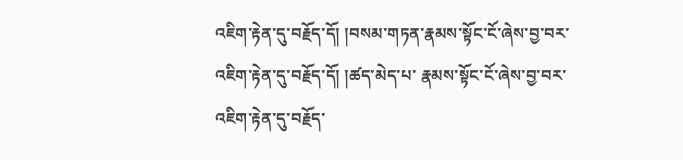འཇིག་རྟེན་དུ་བརྗོད་དོ། །བསམ་གཏན་རྣམས་སྟོང་ངོ་ཞེས་བྱ་བར་འཇིག་རྟེན་དུ་བརྗོད་དོ། །ཚད་མེད་པ་ རྣམས་སྟོང་ངོ་ཞེས་བྱ་བར་འཇིག་རྟེན་དུ་བརྗོད་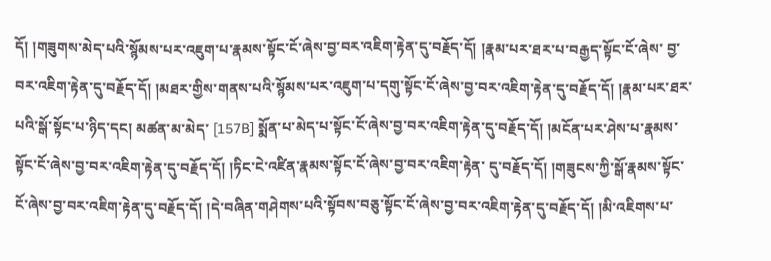དོ། །གཟུགས་མེད་པའི་སྙོམས་པར་འཇུག་པ་རྣམས་སྟོང་ངོ་ཞེས་བྱ་བར་འཇིག་རྟེན་དུ་བརྗོད་དོ། །རྣམ་པར་ཐར་པ་བརྒྱད་སྟོང་ངོ་ཞེས་ བྱ་བར་འཇིག་རྟེན་དུ་བརྗོད་དོ། །མཐར་གྱིས་གནས་པའི་སྙོམས་པར་འཇུག་པ་དགུ་སྟོང་ངོ་ཞེས་བྱ་བར་འཇིག་རྟེན་དུ་བརྗོད་དོ། །རྣམ་པར་ཐར་པའི་སྒོ་སྟོང་པ་ཉིད་དང། མཚན་མ་མེད་ [157B] སྨོན་པ་མེད་པ་སྟོང་ངོ་ཞེས་བྱ་བར་འཇིག་རྟེན་དུ་བརྗོད་དོ། །མངོན་པར་ཤེས་པ་རྣམས་སྟོང་ངོ་ཞེས་བྱ་བར་འཇིག་རྟེན་དུ་བརྗོད་དོ། །ཏིང་ངེ་འཛིན་རྣམས་སྟོང་ངོ་ཞེས་བྱ་བར་འཇིག་རྟེན་ དུ་བརྗོད་དོ། །གཟུངས་ཀྱི་སྒོ་རྣམས་སྟོང་ངོ་ཞེས་བྱ་བར་འཇིག་རྟེན་དུ་བརྗོད་དོ། །དེ་བཞིན་གཤེགས་པའི་སྟོབས་བཅུ་སྟོང་ངོ་ཞེས་བྱ་བར་འཇིག་རྟེན་དུ་བརྗོད་དོ། །མི་འཇིགས་པ་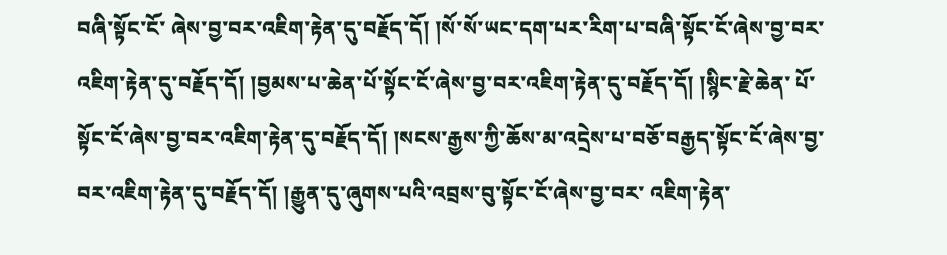བཞི་སྟོང་ངོ་ ཞེས་བྱ་བར་འཇིག་རྟེན་དུ་བརྗོད་དོ། །སོ་སོ་ཡང་དག་པར་རིག་པ་བཞི་སྟོང་ངོ་ཞེས་བྱ་བར་འཇིག་རྟེན་དུ་བརྗོད་དོ། །བྱམས་པ་ཆེན་པོ་སྟོང་ངོ་ཞེས་བྱ་བར་འཇིག་རྟེན་དུ་བརྗོད་དོ། །སྙིང་རྗེ་ཆེན་ པོ་སྟོང་ངོ་ཞེས་བྱ་བར་འཇིག་རྟེན་དུ་བརྗོད་དོ། །སངས་རྒྱས་ཀྱི་ཆོས་མ་འདྲེས་པ་བཅོ་བརྒྱད་སྟོང་ངོ་ཞེས་བྱ་བར་འཇིག་རྟེན་དུ་བརྗོད་དོ། །རྒྱུན་དུ་ཞུགས་པའི་འབྲས་བུ་སྟོང་ངོ་ཞེས་བྱ་བར་ འཇིག་རྟེན་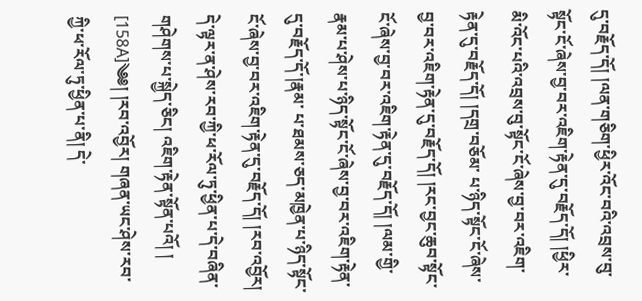དུ་བརྗོད་དོ། །ལན་གཅིག་ཕྱིར་འོང་བའི་འབྲས་བུ་སྟོང་ངོ་ཞེས་བྱ་བར་འཇིག་རྟེན་དུ་བརྗོད་དོ། །ཕྱིར་མི་འོང་པའི་འབྲས་བུ་སྟོང་ངོ་ཞེས་བྱ་བར་འཇིག་རྟེན་དུ་བརྗོད་དོ། །དགྲ་བཅོམ་ པ་ཉིད་སྟོང་ངོ་ཞེས་བྱ་བར་འཇིག་རྟེན་དུ་བརྗོད་དོ། །རང་བྱང་ཆུབ་སྟོང་ངོ་ཞེས་བྱ་བར་འཇིག་རྟེན་དུ་བརྗོད་དོ། །ལམ་གྱི་རྣམ་པ་ཤེས་པ་ཉིད་སྟོང་ངོ་ཞེས་བྱ་བར་འཇིག་རྟེན་དུ་བརྗོད་དོ་།རྣམ་ པ་ཐམས་ཅད་མཁྱེན་པ་ཉིད་སྟོང་ངོ་ཞེས་བྱ་བར་འཇིག་རྟེན་དུ་བརྗོད་དོ། །རབ་འབྱོར། དེ་ལྟར་ན་ཤེས་རབ་ཀྱི་ཕ་རོལ་ཏུ་ཕྱིན་པ་དེ་བཞིན་གཤེགས་པ་སྐྱེད་ཅིང། འཇིག་རྟེན་སྟོན་པའོ། ། [158A]༄༅། །རབ་འབྱོར། གཞན་ཡང་ཤེས་རབ་ཀྱི་ཕ་རོལ་ཏུ་ཕྱིན་པ་ནི། དེ་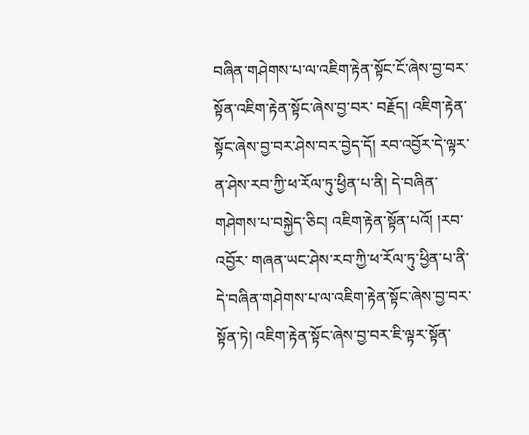བཞིན་གཤེགས་པ་ལ་འཇིག་རྟེན་སྟོང་ངོ་ཞེས་བྱ་བར་སྟོན་འཇིག་རྟེན་སྟོང་ཞེས་བྱ་བར་ བརྗོད། འཇིག་རྟེན་སྟོང་ཞེས་བྱ་བར་ཤེས་བར་བྱེད་དོ། རབ་འབྱོར་དེ་ལྟར་ན་ཤེས་རབ་ཀྱི་ཕ་རོལ་ཏུ་ཕྱིན་པ་ནི། དེ་བཞིན་གཤེགས་པ་བསྐྱེད་ཅིང། འཇིག་རྟེན་སྟོན་པའོ། །རབ་འབྱོར་ གཞན་ཡང་ཤེས་རབ་ཀྱི་ཕ་རོལ་ཏུ་ཕྱིན་པ་ནི་དེ་བཞིན་གཤེགས་པ་ལ་འཇིག་རྟེན་སྟོང་ཞེས་བྱ་བར་སྟོན་ཏེ། འཇིག་རྟེན་སྟོང་ཞེས་བྱ་བར་ཇི་ལྟར་སྟོན་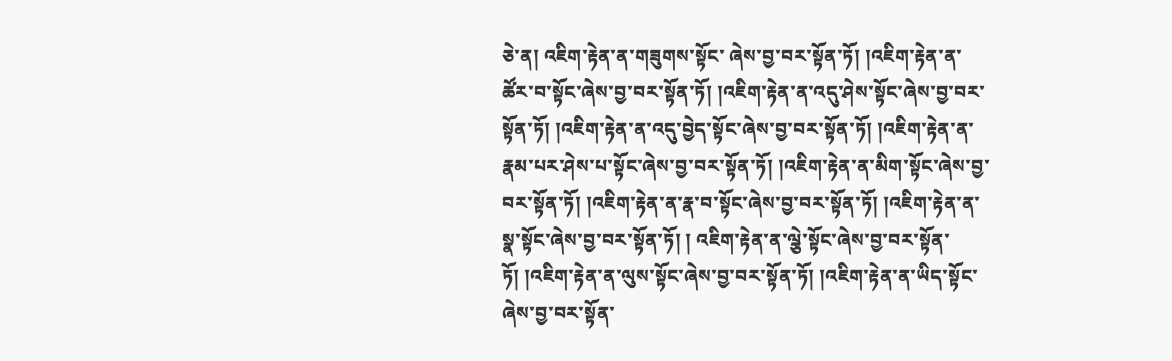ཅེ་ན། འཇིག་རྟེན་ན་གཟུགས་སྟོང་ ཞེས་བྱ་བར་སྟོན་ཏོ། །འཇིག་རྟེན་ན་ཚོར་བ་སྟོང་ཞེས་བྱ་བར་སྟོན་ཏོ། །འཇིག་རྟེན་ན་འདུ་ཤེས་སྟོང་ཞེས་བྱ་བར་སྟོན་ཏོ། །འཇིག་རྟེན་ན་འདུ་བྱེད་སྟོང་ཞེས་བྱ་བར་སྟོན་ཏོ། །འཇིག་རྟེན་ན་ རྣམ་པར་ཤེས་པ་སྟོང་ཞེས་བྱ་བར་སྟོན་ཏོ། །འཇིག་རྟེན་ན་མིག་སྟོང་ཞེས་བྱ་བར་སྟོན་ཏོ། །འཇིག་རྟེན་ན་རྣ་བ་སྟོང་ཞེས་བྱ་བར་སྟོན་ཏོ། །འཇིག་རྟེན་ན་སྣ་སྟོང་ཞེས་བྱ་བར་སྟོན་ཏོ། ། འཇིག་རྟེན་ན་ལྕེ་སྟོང་ཞེས་བྱ་བར་སྟོན་ཏོ། །འཇིག་རྟེན་ན་ལུས་སྟོང་ཞེས་བྱ་བར་སྟོན་ཏོ། །འཇིག་རྟེན་ན་ཡིད་སྟོང་ཞེས་བྱ་བར་སྟོན་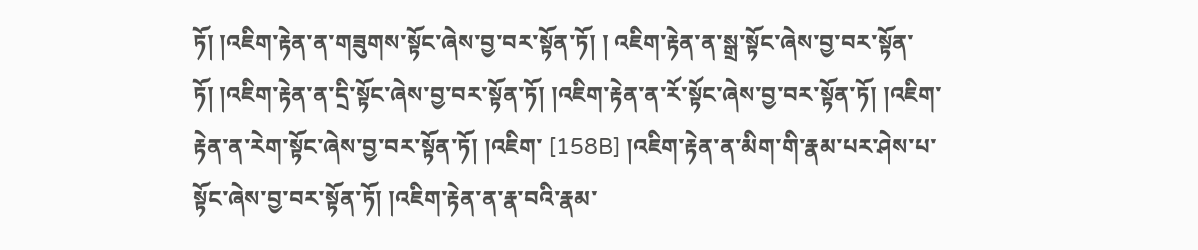ཏོ། །འཇིག་རྟེན་ན་གཟུགས་སྟོང་ཞེས་བྱ་བར་སྟོན་ཏོ། ། འཇིག་རྟེན་ན་སྒྲ་སྟོང་ཞེས་བྱ་བར་སྟོན་ཏོ། །འཇིག་རྟེན་ན་དྲི་སྟོང་ཞེས་བྱ་བར་སྟོན་ཏོ། །འཇིག་རྟེན་ན་རོ་སྟོང་ཞེས་བྱ་བར་སྟོན་ཏོ། །འཇིག་རྟེན་ན་རེག་སྟོང་ཞེས་བྱ་བར་སྟོན་ཏོ། །འཇིག་ [158B] །འཇིག་རྟེན་ན་མིག་གི་རྣམ་པར་ཤེས་པ་སྟོང་ཞེས་བྱ་བར་སྟོན་ཏོ། །འཇིག་རྟེན་ན་རྣ་བའི་རྣམ་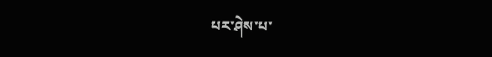པར་ཤེས་པ་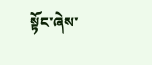སྟོང་ཞེས་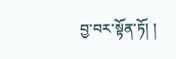བྱ་བར་སྟོན་ཏོ། །